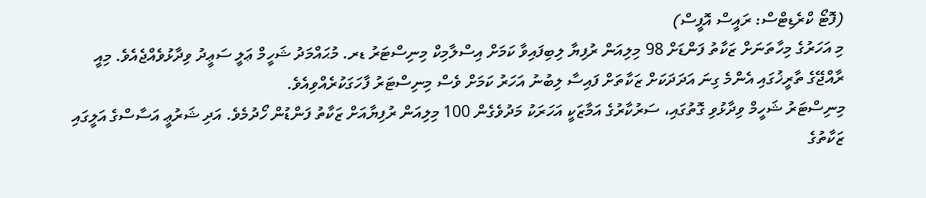(ފޮޓޯ ކްރެޑިޓްސް: ރައީސް އޮފީސް)
މި އަހަރުގެ މިހާތަނަށް ޒަކާތު ފަންޑަށް 98 މިލިއަން ރުފިޔާ ލިބިފައިވާ ކަމަށް އިސްލާމިކް މިނިސްޓަރު ޑރ. މުޙައްމަދު ޝަހީމް ޢަލީ ސަޢީދު ވިދާޅުވެއްޖެއެވެ. މިއީ ރާއްޖޭގެ ތާރީޚުގައި އެންމެ ގިނަ އަދަދަކަށް ޒަކާތަށް ފައިސާ ލިބުނު އަހަރު ކަމަށް ވެސް މިނިސްޓަރު ފާހަގަކުރެއްވިއެވެ.
މިނިސްޓަރު ޝަހީމް ވިދާޅުވި ގޮތުގައި، ސަރުކާރުގެ އަމާޒަކީ އަހަރަކު މަދުވެގެން 100 މިލިއަން ރުފިޔާއަށް ޒަކާތު ފަންޑުން ހޯދުމެވެ. އަދި ޝަރުޢީ އަސާސްގެ އަލީގައި ޒަކާތުގެ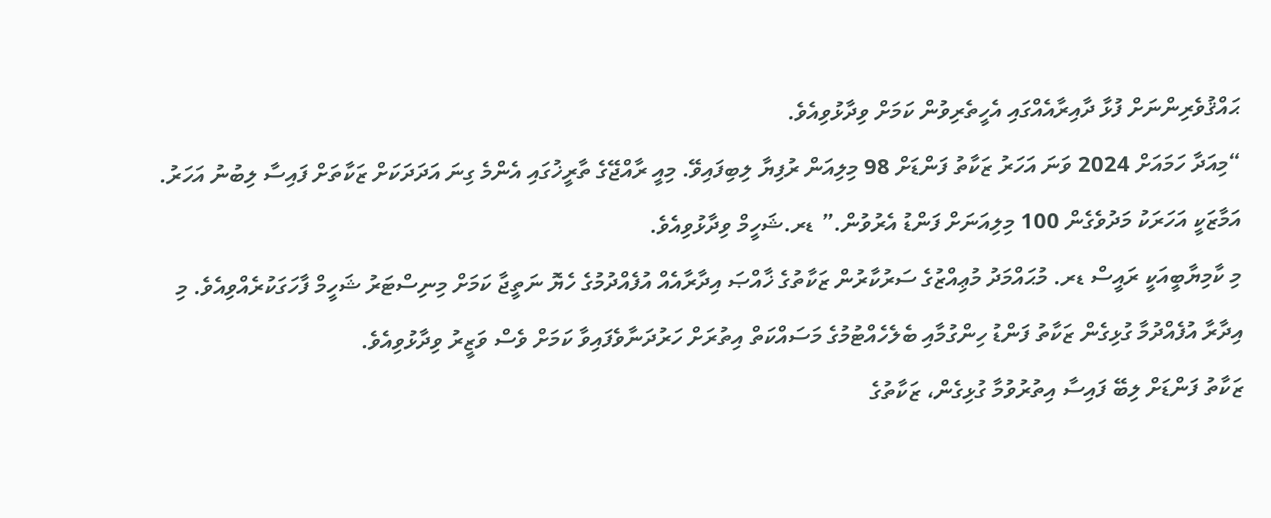ޙައްޤުވެރިންނަށް ފުޅާ ދާއިރާއެއްގައި އެހީތެރިވުން ކަމަށް ވިދާޅުވިއެވެ.
“މިއަދާ ހަމައަށް 2024 ވަނަ އަހަރު ޒަކާތު ފަންޑަށް 98 މިލިއަން ރުފިޔާ ލިބިފައިވޭ. މިއީ ރާއްޖޭގެ ތާރީޚުގައި އެންމެ ގިނަ އަދަދަކަށް ޒަކާތަށް ފައިސާ ލިބުނު އަހަރު. އަމާޒަކީ އަހަރަކު މަދުވެގެން 100 މިލިއަނަށް ފަންޑު އެރުވުން.” ޑރ.ޝަހީމް ވިދާޅުވިއެވެ.
މި ކާމިޔާބީއަކީ ރައީސް ޑރ. މުޙައްމަދު މުޢިއްޒުގެ ސަރުކާރުން ޒަކާތުގެ ޚާއްޞަ އިދާރާއެއް އުފެއްދުމުގެ ހެޔޮ ނަތީޖާ ކަމަށް މިނިސްޓަރު ޝަހީމް ފާހަގަކުރެއްވިއެވެ. މި އިދާރާ އުފެއްދުމާ ގުޅިގެން ޒަކާތު ފަންޑު ހިންގުމާއި ބެލެހެއްޓުމުގެ މަސައްކަތް އިތުރަށް ހަރުދަނާވެފައިވާ ކަމަށް ވެސް ވަޒީރު ވިދާޅުވިއެވެ.
ޒަކާތު ފަންޑަށް ލިބޭ ފައިސާ އިތުރުވުމާ ގުޅިގެން، ޒަކާތުގެ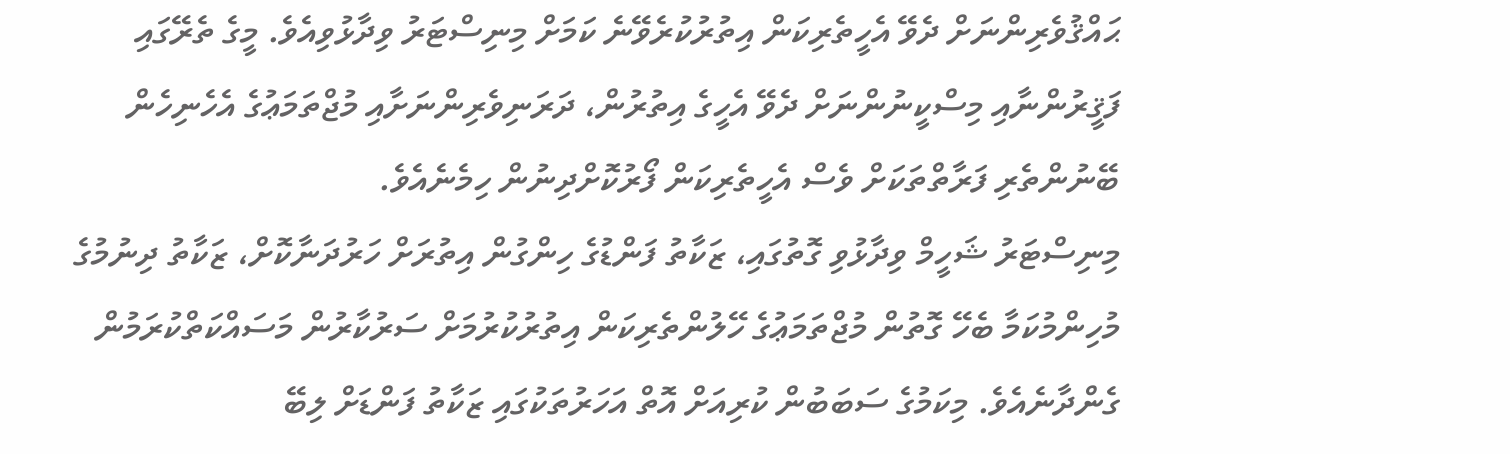ޙައްޤުވެރިންނަށް ދެވޭ އެހީތެރިކަން އިތުރުކުރެވޭނެ ކަމަށް މިނިސްޓަރު ވިދާޅުވިއެވެ. މީގެ ތެރޭގައި ފަޤީރުންނާއި މިސްކީނުންނަށް ދެވޭ އެހީގެ އިތުރުން، ދަރަނިވެރިންނަށާއި މުޖްތަމަޢުގެ އެހެނިހެން ބޭނުންތެރި ފަރާތްތަކަށް ވެސް އެހީތެރިކަން ފޯރުކޮށްދިނުން ހިމެނެއެވެ.
މިނިސްޓަރު ޝަހީމް ވިދާޅުވި ގޮތުގައި، ޒަކާތު ފަންޑުގެ ހިންގުން އިތުރަށް ހަރުދަނާކޮށް، ޒަކާތު ދިނުމުގެ މުހިންމުކަމާ ބެހޭ ގޮތުން މުޖްތަމަޢުގެ ހޭލުންތެރިކަން އިތުރުކުރުމަށް ސަރުކާރުން މަސައްކަތްކުރަމުން ގެންދާނެއެވެ. މިކަމުގެ ސަބަބުން ކުރިއަށް އޮތް އަހަރުތަކުގައި ޒަކާތު ފަންޑަށް ލިބޭ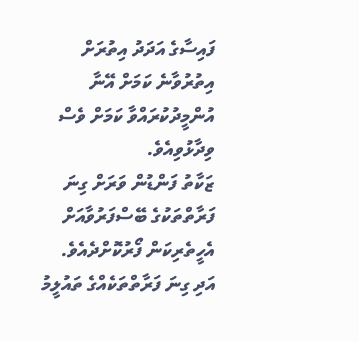ފައިސާގެ އަދަދު އިތުރަށް އިތުރުވާނެ ކަމަށް އޭނާ އުންމީދުކުރައްވާ ކަމަށް ވެސް ވިދާޅުވިއެވެ.
ޒަކާތު ފަންޑުން ވަރަށް ގިނަ ފަރާތްތަކުގެ ބޭސްފަރުވާއަށް އެހީތެރިކަން ފޯރުކޮށްދެއެވެ. އަދި ގިނަ ފަރާތްތަކެއްގެ ތައުލީމު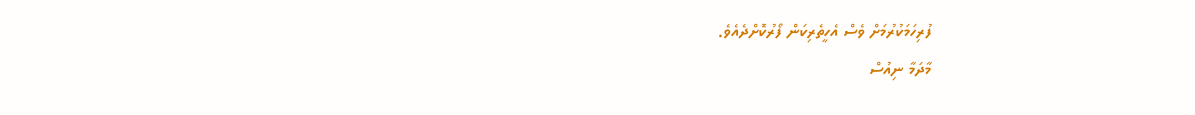ފުރިހަމަކުރުމަށް ވެސް އެހީތެރިކަން ފޯރުކޮށްދެއެވެ.
މާދަމާ ނިއުސް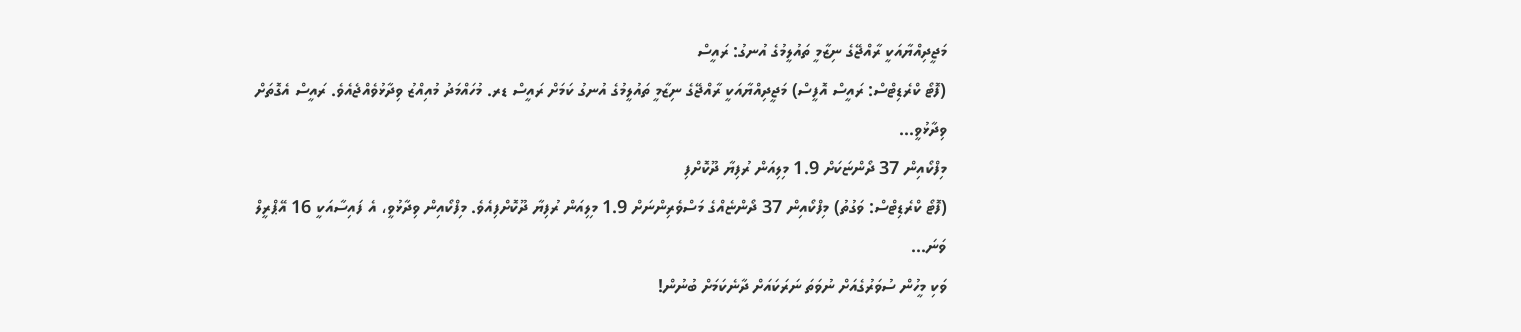މަޖީދިއްޔާއަކީ ރާއްޖޭގެ ނިޒާމީ ތައުލީމުގެ އުނގު: ރައީސް
(ފޮޓޯ ކްރެޑިޓްސް: ރައީސް އޮފީސް) މަޖީދިއްޔާއަކީ ރާއްޖޭގެ ނިޒާމީ ތައުލީމުގެ އުނގު ކަމަށް ރައީސް ޑރ. މުހައްމަދު މުއިއްޒު ވިދާޅުވެއްޖެއެވެ. ރައީސް އެގޮތަށް ވިދާޅުވީ...
މިފްކޯއިން 37 ދޯންޏަކަށް 1.9 މިލިއަން ރުފިޔާ ދޫކޮށްފި
(ފޮޓޯ ކްރެޑިޓްސް: ވަގުތު) މިފްކޯއިން 37 ދޯންޏެއްގެ މަސްވެރިންނަށް 1.9 މިލިއަން ރުފިޔާ ދޫކޮށްފިއެވެ. މިފްކޯއިން ވިދާޅުވީ، އެ ފައިސާއަކީ 16 އޭޕްރީލް ވަނަ...
ވަކި މީހުން ސުވަރުގެއަށް ނުވަތަ ނަރަކައަށް ދާނެކަމަށް ބުނުން!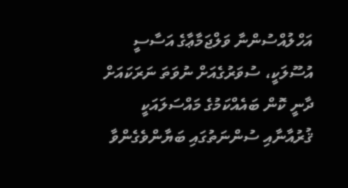އަހްލުއްސުންނާ ވަލްޖަމާޢާގެ އަސާސީ އުސޫލަކީ، ސުވަރުގެއަށް ނުވަތަ ނަރަކައަށް ދާނީ ކޮން ބައެއްކަމުގެ މައްސަލައަކީ ޤުރުއާނާއި ސުންނަތުގައި ބަޔާންވެގެންވާ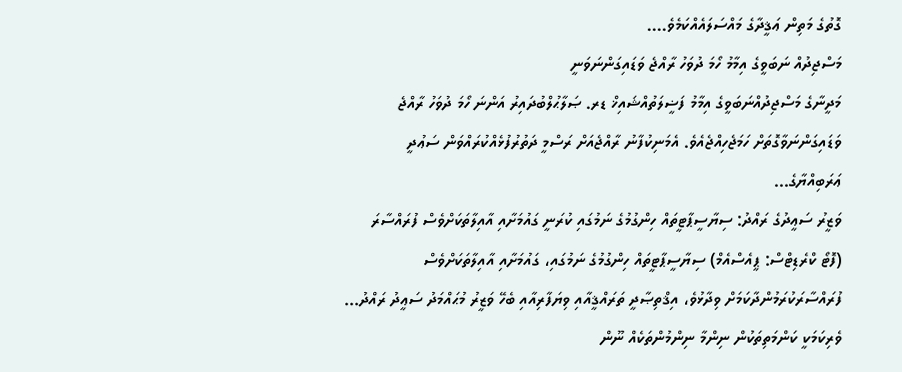ގޮތުގެ މަތިން ޢަޤީދާގެ މައްސަލައެއްކަމެވެ....
މަސްޖިދުއް ނަބަވީގެ އިމާމު ހޯމަ ދުވަހު ރާއްޖެ ވަޑައިގަންނަވަނީ
މަދީނާގެ މަސްޖިދުއްނަބަވީގެ އިމާމު ފަޟީލަތުއްޝައިޚް ޑރ. ޞަލާޙުލްބުދައިރު އަންނަ ހޯމަ ދުވަހު ރާއްޖެ ވަޑައިގަންނަވާގޮތަށް ހަމަޖެހިއްޖެއެވެ. އެމަނިކުފާނު ރާއްޖެއަށް ރަސްމީ ދަތުރުފުޅެއްކުރައްވަން ސަޢުދީ ޢަރަބިއްޔާގެ...
ވަޒީރު ސަޢީދުގެ ރައްދު: ސިޔާސީޕާޓީތައް ހިންގުމުގެ ނަމުގައި ކުރަނީ ގައުމަށާއި އާއިލާތަކަށްވެސް ފުރައްސާރަ
(ފޮޓޯ ކްރެޑިޓްސް: ޕީއެސްއެމް) ސިޔާސީޕާޓީތައް ހިންގުމުގެ ނަމުގައި، ގައުމަށާއި އާއިލާތަކަށްވެސް ފުރައްސާރަކުރަމުންދާކަމަށް ވިދާޅުވެ، އިޤްތިޞާދީ ތަރައްޤީއާއި ވިޔަފާރިއާއި ބެހޭ ވަޒީރު މުޙައްމަދު ސަޢީދު ރައްދު...
ވެރިކަމަކީ ކަންމަތިތަކުން ނިންމާ ނިންމުންތަކެއް ނޫން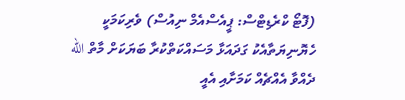(ފޮޓޯ ކްރެޑިޓްސް: ޕީއެސްއެމް ނިއުސް) ވެރިކަމަކީ ހެޔޮނިޔަތާއެކު ގަދައަޅާ މަސައްކަތްކުރާ ބަޔަކަށް މާތް الله ދެއްވާ އެއްޗެއް ކަމަށާއި އެއީ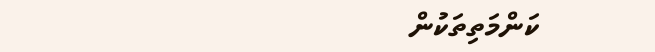ކަންމަތިތަކުން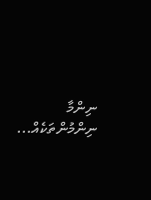ނިންމާ ނިންމުންތަކެއް...